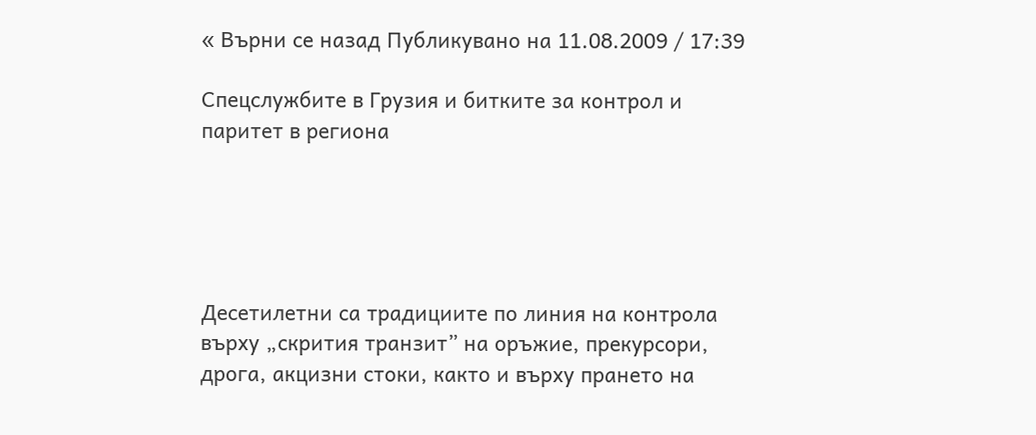« Върни се назад Публикувано на 11.08.2009 / 17:39

Спецслужбите в Грузия и битките за контрол и паритет в региона





Десетилетни са традициите по линия на контрола върху „скрития транзит” на оръжие, прекурсори, дрога, акцизни стоки, както и върху прането на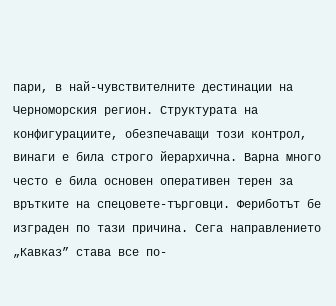пари, в най-чувствителните дестинации на Черноморския регион. Структурата на конфигурациите, обезпечаващи този контрол, винаги е била строго йерархична. Варна много често е била основен оперативен терен за врътките на спецовете-търговци. Фериботът бе изграден по тази причина. Сега направлението „Кавказ” става все по-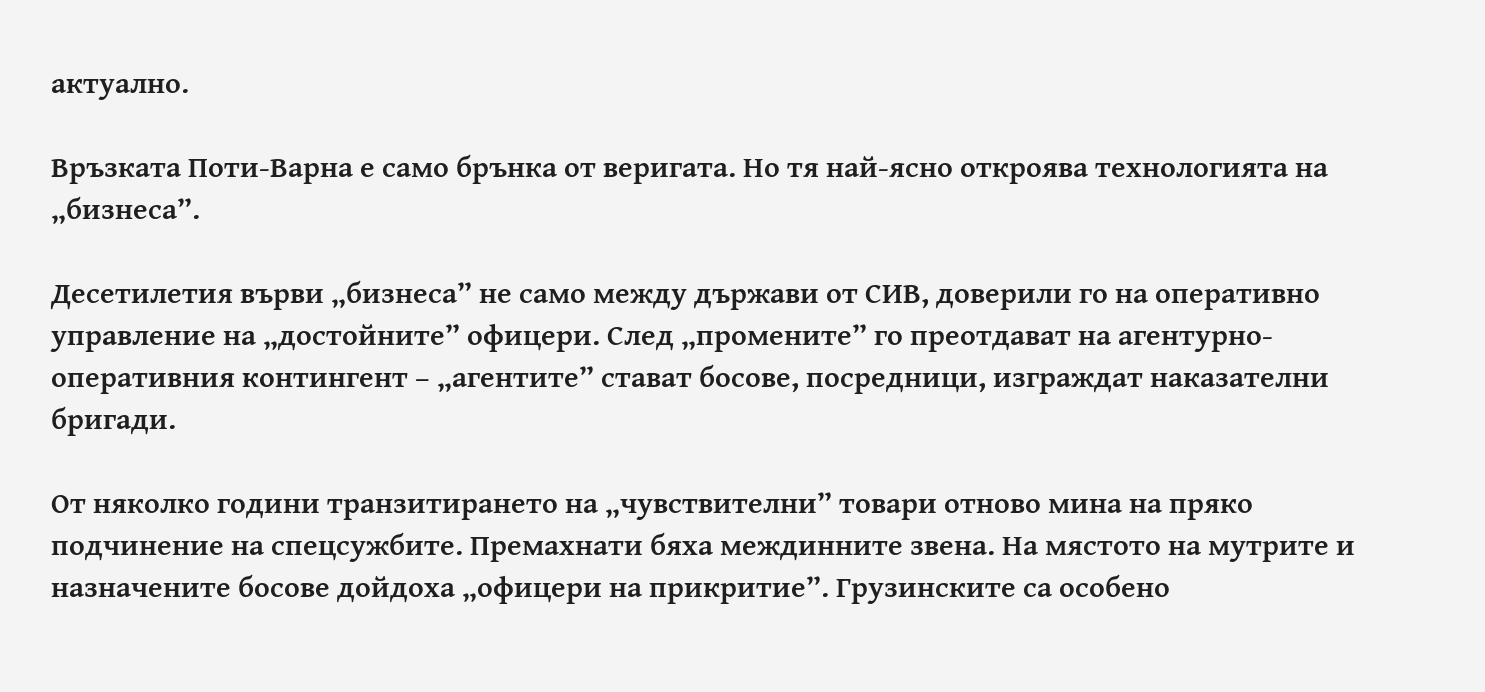актуално.

Връзката Поти-Варна е само брънка от веригата. Но тя най-ясно откроява технологията на „бизнеса”.

Десетилетия върви „бизнеса” не само между държави от СИВ, доверили го на оперативно управление на „достойните” офицери. След „промените” го преотдават на агентурно-оперативния контингент – „агентите” стават босове, посредници, изграждат наказателни бригади.

От няколко години транзитирането на „чувствителни” товари отново мина на пряко подчинение на спецсужбите. Премахнати бяха междинните звена. На мястото на мутрите и назначените босове дойдоха „офицери на прикритие”. Грузинските са особено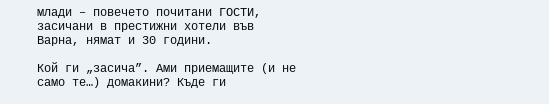млади – повечето почитани ГОСТИ, засичани в престижни хотели във Варна, нямат и 30 години.

Кой ги „засича”. Ами приемащите (и не само те…) домакини? Къде ги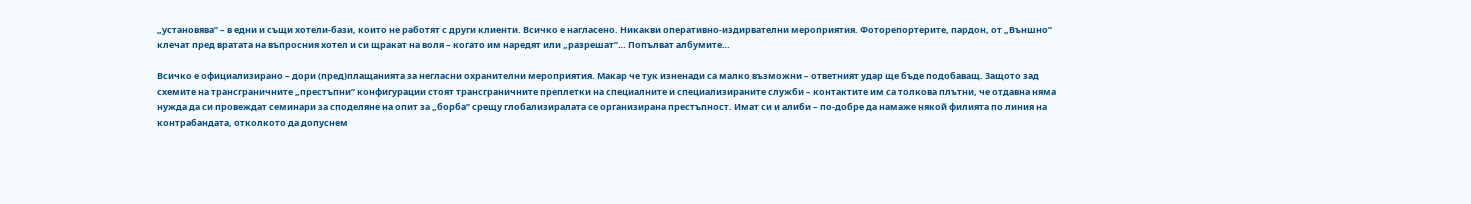„установява” – в едни и същи хотели-бази, които не работят с други клиенти. Всичко е нагласено. Никакви оперативно-издирвателни мероприятия. Фоторепортерите, пардон, от „Външно” клечат пред вратата на въпросния хотел и си щракат на воля – когато им наредят или „разрешат”… Попълват албумите…

Всичко е официализирано – дори (пред)плащанията за негласни охранителни мероприятия. Макар че тук изненади са малко възможни – ответният удар ще бъде подобаващ. Защото зад схемите на трансграничните „престъпни” конфигурации стоят трансграничните преплетки на специалните и специализираните служби – контактите им са толкова плътни, че отдавна няма нужда да си провеждат семинари за споделяне на опит за „борба” срещу глобализиралата се организирана престъпност. Имат си и алиби – по-добре да намаже някой филията по линия на контрабандата, отколкото да допуснем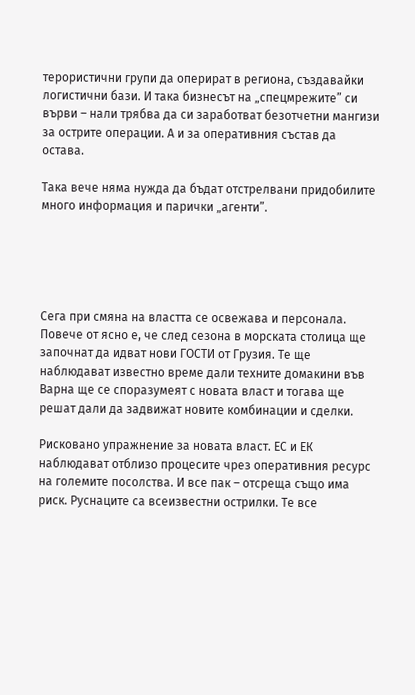терористични групи да оперират в региона, създавайки логистични бази. И така бизнесът на „спецмрежите” си върви – нали трябва да си заработват безотчетни мангизи за острите операции. А и за оперативния състав да остава.

Така вече няма нужда да бъдат отстрелвани придобилите много информация и парички „агенти”.





Сега при смяна на властта се освежава и персонала. Повече от ясно е, че след сезона в морската столица ще започнат да идват нови ГОСТИ от Грузия. Те ще наблюдават известно време дали техните домакини във Варна ще се споразумеят с новата власт и тогава ще решат дали да задвижат новите комбинации и сделки.

Рисковано упражнение за новата власт. ЕС и ЕК наблюдават отблизо процесите чрез оперативния ресурс на големите посолства. И все пак – отсреща също има риск. Руснаците са всеизвестни острилки. Те все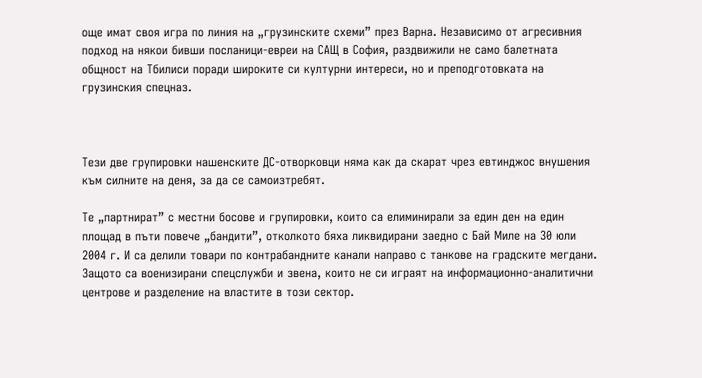още имат своя игра по линия на „грузинските схеми” през Варна. Независимо от агресивния подход на някои бивши посланици-евреи на САЩ в София, раздвижили не само балетната общност на Тбилиси поради широките си културни интереси, но и преподготовката на грузинския спецназ.



Тези две групировки нашенските ДС-отворковци няма как да скарат чрез евтинджос внушения към силните на деня, за да се самоизтребят.

Те „партнират” с местни босове и групировки, които са елиминирали за един ден на един площад в пъти повече „бандити”, отколкото бяха ликвидирани заедно с Бай Миле на 30 юли 2004 г. И са делили товари по контрабандните канали направо с танкове на градските мегдани. Защото са военизирани спецслужби и звена, които не си играят на информационно-аналитични центрове и разделение на властите в този сектор.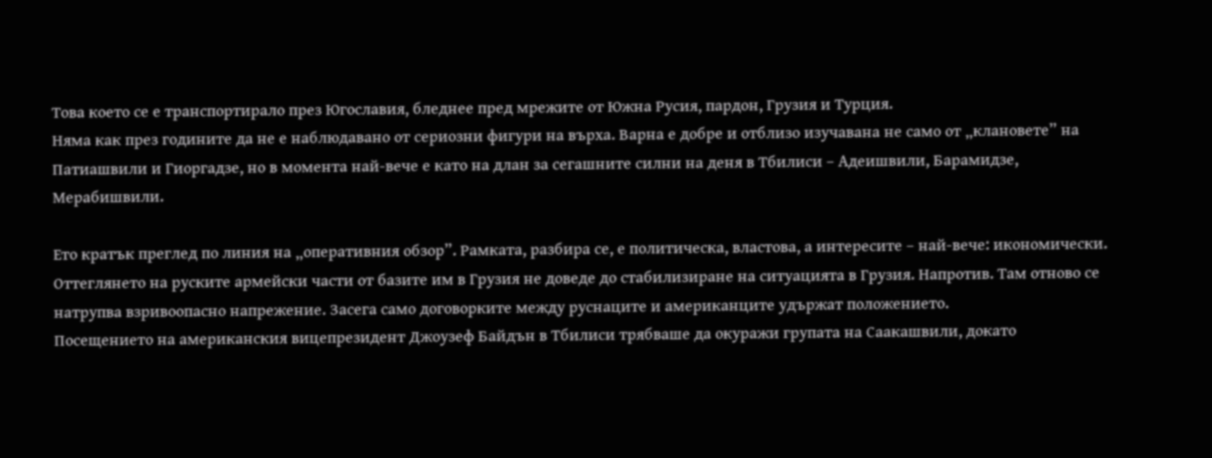Това което се е транспортирало през Югославия, бледнее пред мрежите от Южна Русия, пардон, Грузия и Турция.
Няма как през годините да не е наблюдавано от сериозни фигури на върха. Варна е добре и отблизо изучавана не само от „клановете” на Патиашвили и Гиоргадзе, но в момента най-вече е като на длан за сегашните силни на деня в Тбилиси – Адеишвили, Барамидзе, Мерабишвили.

Ето кратък преглед по линия на „оперативния обзор”. Рамката, разбира се, е политическа, властова, а интересите – най-вече: икономически.
Оттеглянето на руските армейски части от базите им в Грузия не доведе до стабилизиране на ситуацията в Грузия. Напротив. Там отново се натрупва взривоопасно напрежение. Засега само договорките между руснаците и американците удържат положението.
Посещението на американския вицепрезидент Джоузеф Байдън в Тбилиси трябваше да окуражи групата на Саакашвили, докато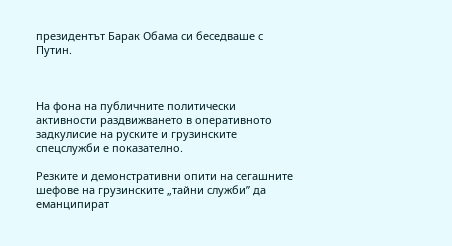президентът Барак Обама си беседваше с Путин.



На фона на публичните политически активности раздвижването в оперативното задкулисие на руските и грузинските спецслужби е показателно.

Резките и демонстративни опити на сегашните шефове на грузинските „тайни служби” да еманципират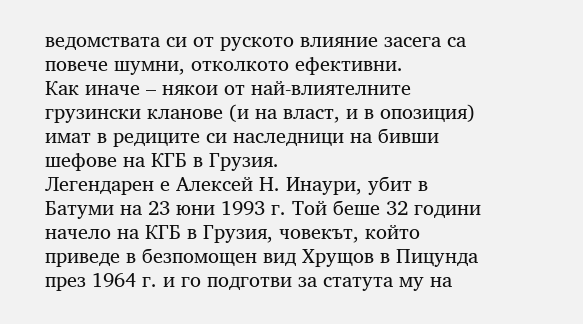ведомствата си от руското влияние засега са повече шумни, отколкото ефективни.
Как иначе – някои от най-влиятелните грузински кланове (и на власт, и в опозиция) имат в редиците си наследници на бивши шефове на КГБ в Грузия.
Легендарен е Алексей Н. Инаури, убит в Батуми на 23 юни 1993 г. Той беше 32 години начело на КГБ в Грузия, човекът, който приведе в безпомощен вид Хрущов в Пицунда през 1964 г. и го подготви за статута му на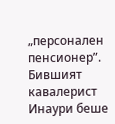„персонален пенсионер”. Бившият кавалерист Инаури беше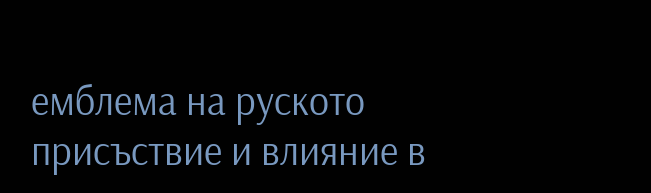емблема на руското присъствие и влияние в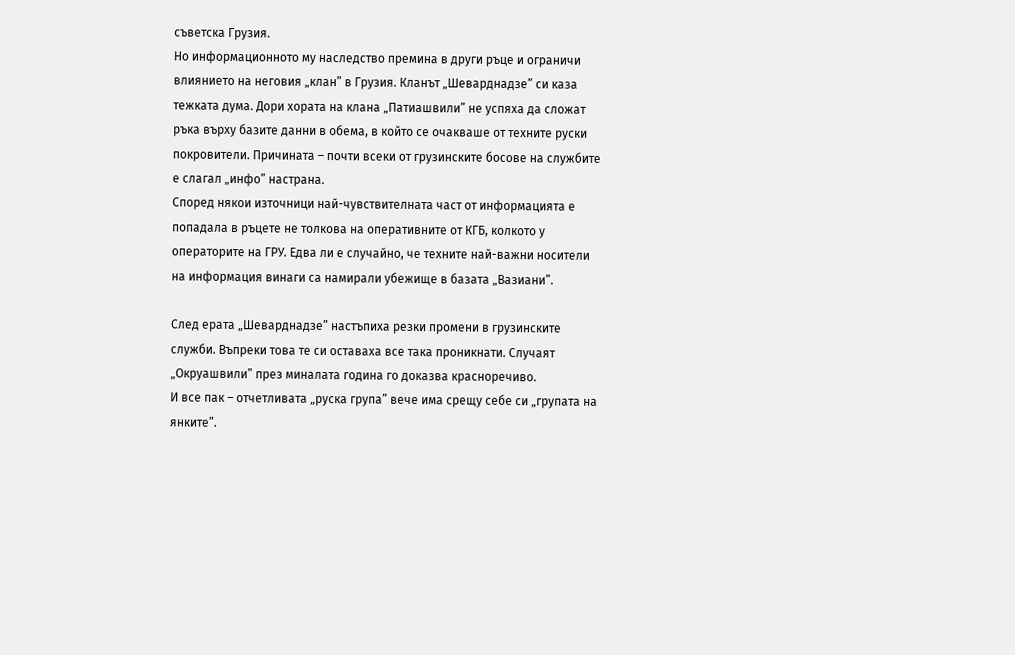съветска Грузия.
Но информационното му наследство премина в други ръце и ограничи влиянието на неговия „клан” в Грузия. Кланът „Шеварднадзе” си каза тежката дума. Дори хората на клана „Патиашвили” не успяха да сложат ръка върху базите данни в обема, в който се очакваше от техните руски покровители. Причината – почти всеки от грузинските босове на службите е слагал „инфо” настрана.
Според някои източници най-чувствителната част от информацията е попадала в ръцете не толкова на оперативните от КГБ, колкото у операторите на ГРУ. Едва ли е случайно, че техните най-важни носители на информация винаги са намирали убежище в базата „Вазиани”.

След ерата „Шеварднадзе” настъпиха резки промени в грузинските служби. Въпреки това те си оставаха все така проникнати. Случаят „Окруашвили” през миналата година го доказва красноречиво.
И все пак – отчетливата „руска група” вече има срещу себе си „групата на янките”.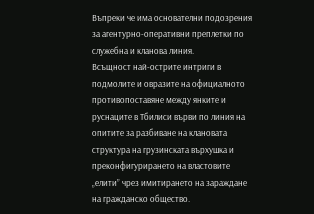Въпреки че има основателни подозрения за агентурно-оперативни преплетки по служебна и кланова линия.
Всъщност най-острите интриги в подмолите и овразите на официалното противопоставяне между янките и руснаците в Тбилиси върви по линия на опитите за разбиване на клановата структура на грузинската върхушка и преконфигурирането на властовите „елити” чрез имитирането на зараждане на гражданско общество.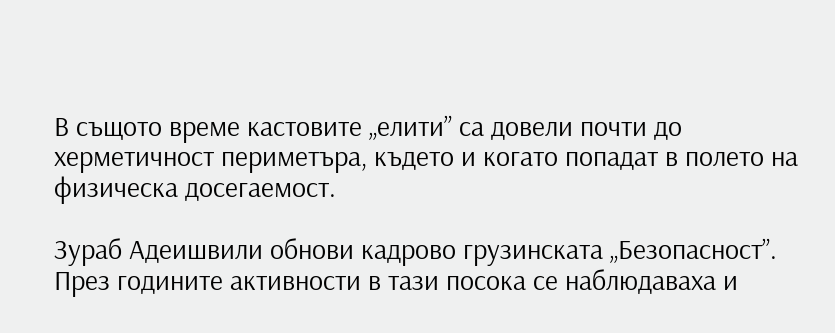В същото време кастовите „елити” са довели почти до херметичност периметъра, където и когато попадат в полето на физическа досегаемост.

Зураб Адеишвили обнови кадрово грузинската „Безопасност”. През годините активности в тази посока се наблюдаваха и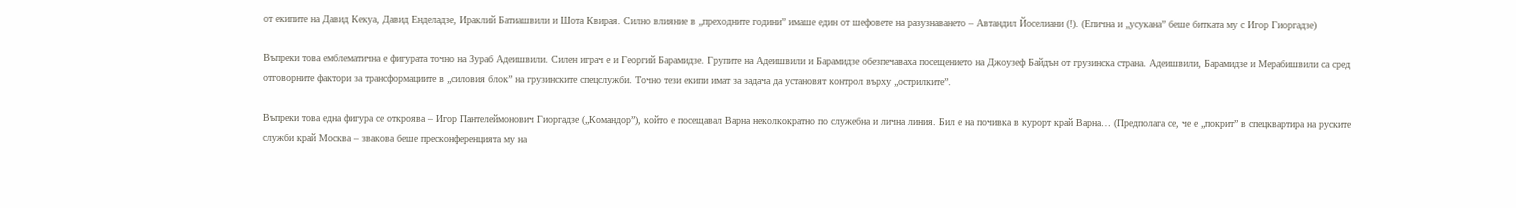от екипите на Давид Кекуа, Давид Енделадзе, Ираклий Батиашвили и Шота Квирая. Силно влияние в „преходните години” имаше един от шефовете на разузнаването – Автандил Йоселиани (!). (Епична и „усукана” беше битката му с Игор Гиоргадзе)

Въпреки това емблематична е фигурата точно на Зураб Адеишвили. Силен играч е и Георгий Барамидзе. Групите на Адеишвили и Барамидзе обезпечаваха посещението на Джоузеф Байдън от грузинска страна. Адеишвили, Барамидзе и Мерабишвили са сред отговорните фактори за трансформациите в „силовия блок” на грузинските спецслужби. Точно тези екипи имат за задача да установят контрол върху „острилките”.

Въпреки това една фигура се откроява – Игор Пантелеймонович Гиоргадзе („Командор”), който е посещавал Варна неколкократно по служебна и лична линия. Бил е на почивка в курорт край Варна… (Предполага се, че е „покрит” в спецквартира на руските служби край Москва – звакова беше пресконференцията му на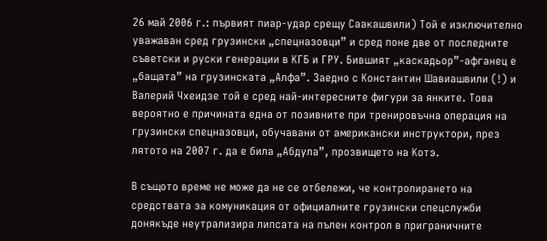26 май 2006 г.: първият пиар-удар срещу Саакашвили) Той е изключително уважаван сред грузински „спецназовци” и сред поне две от последните съветски и руски генерации в КГБ и ГРУ. Бившият „каскадьор”-афганец е „бащата” на грузинската „Алфа”. Заедно с Константин Шавиашвили (!) и Валерий Чхеидзе той е сред най-интересните фигури за янките. Това вероятно е причината една от позивните при тренировъчна операция на грузински спецназовци, обучавани от американски инструктори, през лятото на 2007 г. да е била „Абдула”, прозвището на Котэ.

В същото време не може да не се отбележи, че контролирането на средствата за комуникация от официалните грузински спецслужби донякъде неутрализира липсата на пълен контрол в приграничните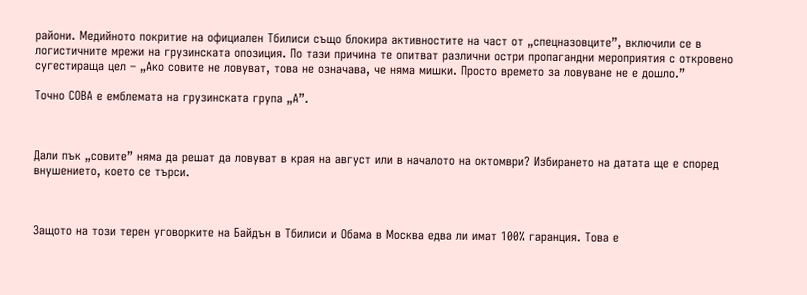райони. Медийното покритие на официален Тбилиси също блокира активностите на част от „спецназовците”, включили се в логистичните мрежи на грузинската опозиция. По тази причина те опитват различни остри пропагандни мероприятия с откровено сугестираща цел – „Ако совите не ловуват, това не означава, че няма мишки. Просто времето за ловуване не е дошло.”

Точно СОВА е емблемата на грузинската група „А”.



Дали пък „совите” няма да решат да ловуват в края на август или в началото на октомври? Избирането на датата ще е според внушението, което се търси.



Защото на този терен уговорките на Байдън в Тбилиси и Обама в Москва едва ли имат 100% гаранция. Това е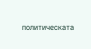политическата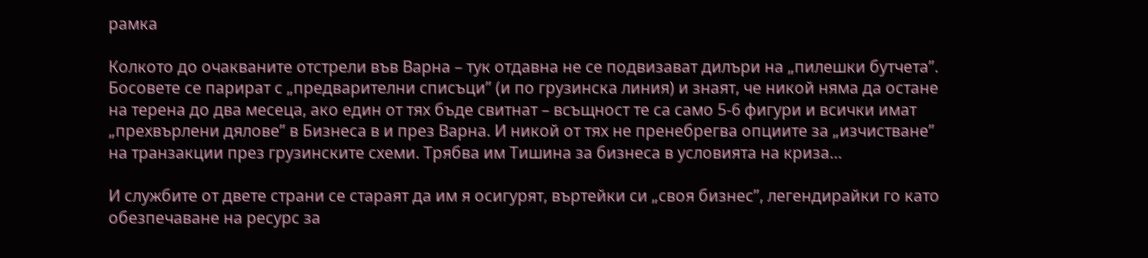рамка

Колкото до очакваните отстрели във Варна – тук отдавна не се подвизават дилъри на „пилешки бутчета”. Босовете се парират с „предварителни списъци” (и по грузинска линия) и знаят, че никой няма да остане на терена до два месеца, ако един от тях бъде свитнат – всъщност те са само 5-6 фигури и всички имат „прехвърлени дялове” в Бизнеса в и през Варна. И никой от тях не пренебрегва опциите за „изчистване” на транзакции през грузинските схеми. Трябва им Тишина за бизнеса в условията на криза…

И службите от двете страни се стараят да им я осигурят, въртейки си „своя бизнес”, легендирайки го като обезпечаване на ресурс за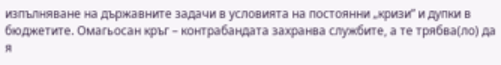изпълняване на държавните задачи в условията на постоянни „кризи” и дупки в бюджетите. Омагьосан кръг – контрабандата захранва службите, а те трябва(ло) да я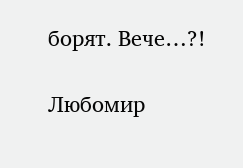борят. Вече…?!

Любомир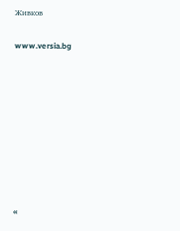Живков

www.versia.bg









«